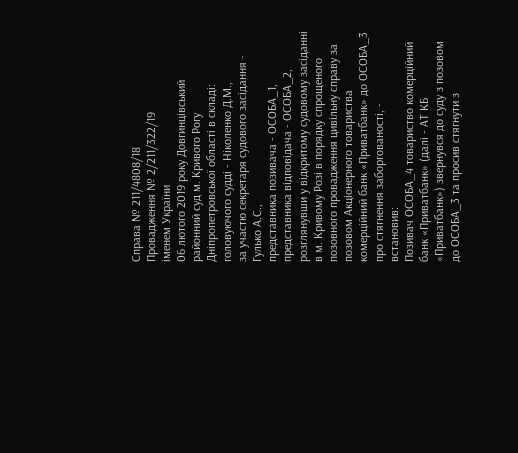Справа № 211/4808/18
Провадження № 2/211/322/19
іменем України
06 лютого 2019 року Довгинцівський районний суд м. Кривого Рогу Дніпропетровської області в складі:
головуючого судді - Ніколенко Д.М.,
за участю секретаря судового засідання - Гулько А.С.,
представника позивача - ОСОБА_1, представника відповідача - ОСОБА_2,
розглянувши у відкритому судовому засіданні в м. Кривому Розі в порядку спрощеного позовного провадження цивільну справу за позовом Акціонерного товариства комерційний банк «Приватбанк» до ОСОБА_3 про стягнення заборгованості, -
встановив:
Позивач ОСОБА_4 товариство комерційний банк «Приватбанк» (далі - АТ КБ «Приватбанк») звернувся до суду з позовом до ОСОБА_3 та просив стягнути з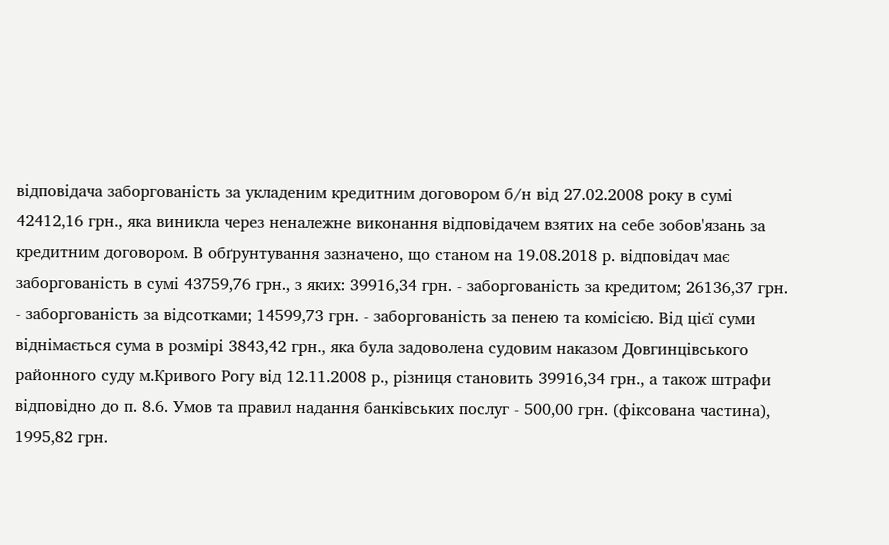відповідача заборгованість за укладеним кредитним договором б/н від 27.02.2008 року в сумі 42412,16 грн., яка виникла через неналежне виконання відповідачем взятих на себе зобов'язань за кредитним договором. В обґрунтування зазначено, що станом на 19.08.2018 р. відповідач має заборгованість в сумі 43759,76 грн., з яких: 39916,34 грн. - заборгованість за кредитом; 26136,37 грн. - заборгованість за відсотками; 14599,73 грн. - заборгованість за пенею та комісією. Від цієї суми віднімається сума в розмірі 3843,42 грн., яка була задоволена судовим наказом Довгинцівського районного суду м.Кривого Рогу від 12.11.2008 р., різниця становить 39916,34 грн., а також штрафи відповідно до п. 8.6. Умов та правил надання банківських послуг - 500,00 грн. (фіксована частина), 1995,82 грн.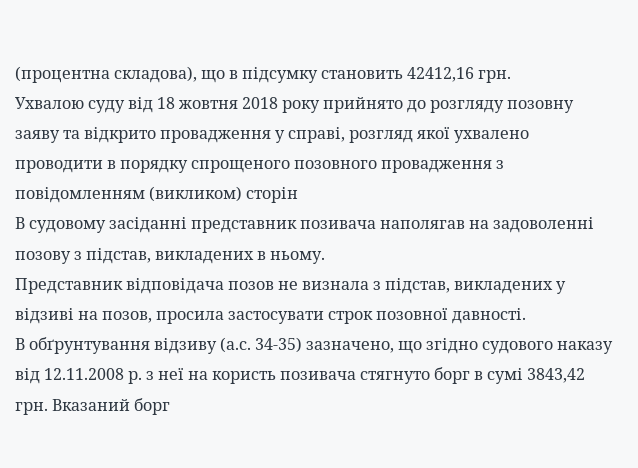(процентна складова), що в підсумку становить 42412,16 грн.
Ухвалою суду від 18 жовтня 2018 року прийнято до розгляду позовну заяву та відкрито провадження у справі, розгляд якої ухвалено проводити в порядку спрощеного позовного провадження з повідомленням (викликом) сторін
В судовому засіданні представник позивача наполягав на задоволенні позову з підстав, викладених в ньому.
Представник відповідача позов не визнала з підстав, викладених у відзиві на позов, просила застосувати строк позовної давності.
В обґрунтування відзиву (а.с. 34-35) зазначено, що згідно судового наказу від 12.11.2008 р. з неї на користь позивача стягнуто борг в сумі 3843,42 грн. Вказаний борг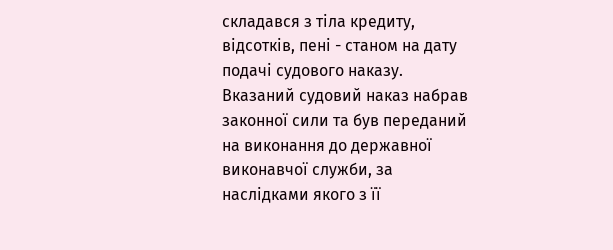складався з тіла кредиту, відсотків, пені - станом на дату подачі судового наказу. Вказаний судовий наказ набрав законної сили та був переданий на виконання до державної виконавчої служби, за наслідками якого з її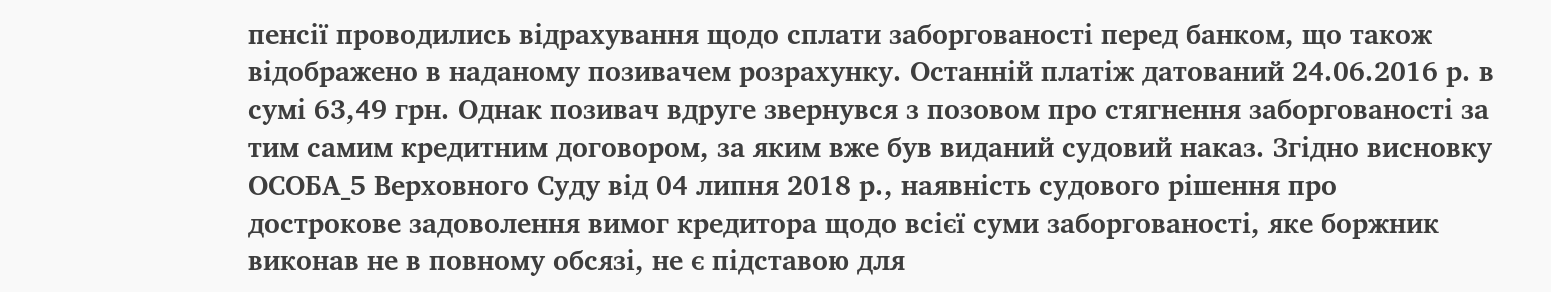пенсії проводились відрахування щодо сплати заборгованості перед банком, що також відображено в наданому позивачем розрахунку. Останній платіж датований 24.06.2016 р. в сумі 63,49 грн. Однак позивач вдруге звернувся з позовом про стягнення заборгованості за тим самим кредитним договором, за яким вже був виданий судовий наказ. Згідно висновку ОСОБА_5 Верховного Суду від 04 липня 2018 р., наявність судового рішення про дострокове задоволення вимог кредитора щодо всієї суми заборгованості, яке боржник виконав не в повному обсязі, не є підставою для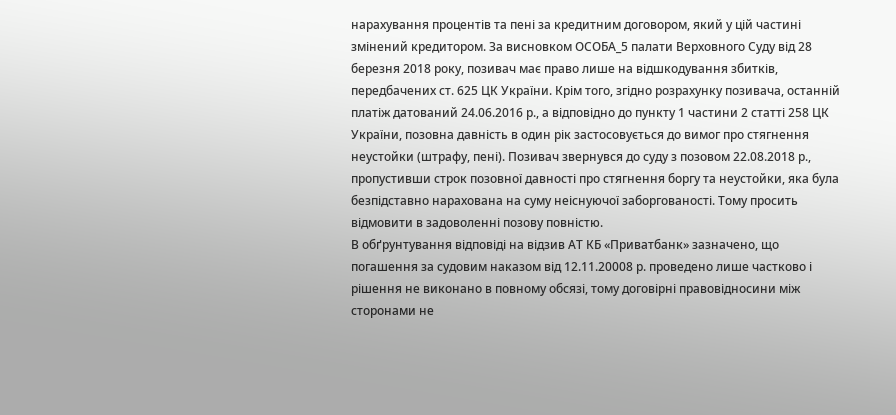нарахування процентів та пені за кредитним договором, який у цій частині змінений кредитором. За висновком ОСОБА_5 палати Верховного Суду від 28 березня 2018 року, позивач має право лише на відшкодування збитків, передбачених ст. 625 ЦК України. Крім того, згідно розрахунку позивача, останній платіж датований 24.06.2016 р., а відповідно до пункту 1 частини 2 статті 258 ЦК України, позовна давність в один рік застосовується до вимог про стягнення неустойки (штрафу, пені). Позивач звернувся до суду з позовом 22.08.2018 р., пропустивши строк позовної давності про стягнення боргу та неустойки, яка була безпідставно нарахована на суму неіснуючої заборгованості. Тому просить відмовити в задоволенні позову повністю.
В обґрунтування відповіді на відзив АТ КБ «Приватбанк» зазначено, що погашення за судовим наказом від 12.11.20008 р. проведено лише частково і рішення не виконано в повному обсязі, тому договірні правовідносини між сторонами не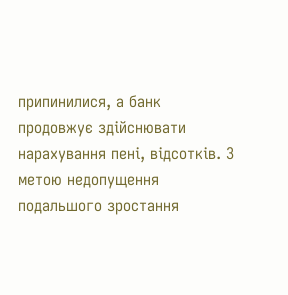припинилися, а банк продовжує здійснювати нарахування пені, відсотків. З метою недопущення подальшого зростання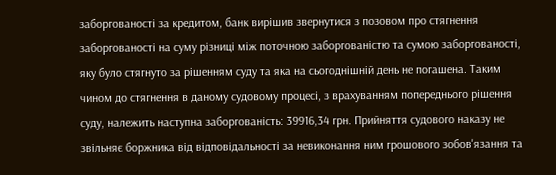заборгованості за кредитом, банк вирішив звернутися з позовом про стягнення заборгованості на суму різниці між поточною заборгованістю та сумою заборгованості, яку було стягнуто за рішенням суду та яка на сьогоднішній день не погашена. Таким чином до стягнення в даному судовому процесі, з врахуванням попереднього рішення суду, належить наступна заборгованість: 39916,34 грн. Прийняття судового наказу не звільняє боржника від відповідальності за невиконання ним грошового зобов'язання та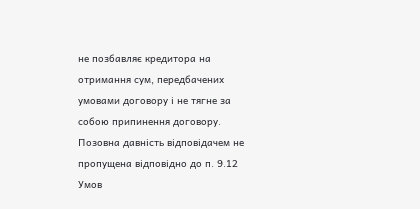не позбавляє кредитора на отримання сум, передбачених умовами договору і не тягне за собою припинення договору. Позовна давність відповідачем не пропущена відповідно до п. 9.12 Умов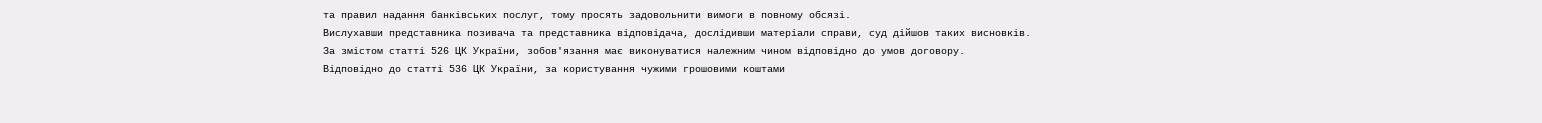та правил надання банківських послуг, тому просять задовольнити вимоги в повному обсязі.
Вислухавши представника позивача та представника відповідача, дослідивши матеріали справи, суд дійшов таких висновків.
За змістом статті 526 ЦК України, зобов'язання має виконуватися належним чином відповідно до умов договору.
Відповідно до статті 536 ЦК України, за користування чужими грошовими коштами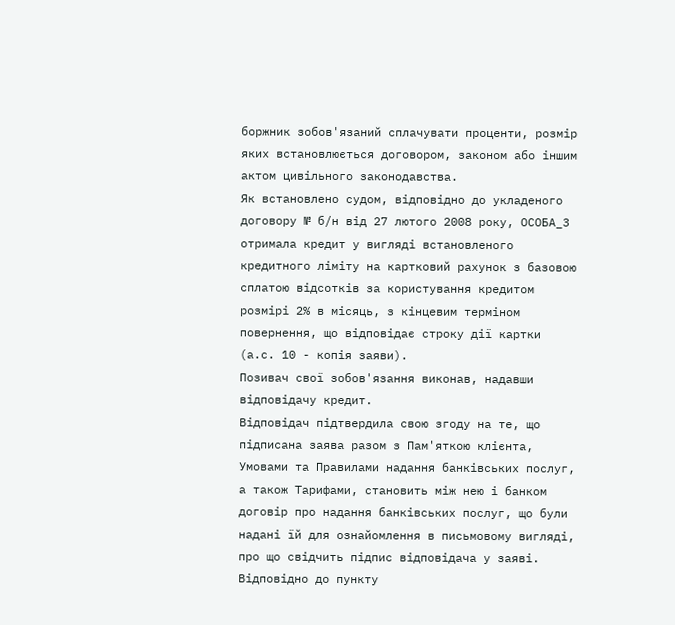боржник зобов'язаний сплачувати проценти, розмір яких встановлюється договором, законом або іншим актом цивільного законодавства.
Як встановлено судом, відповідно до укладеного договору № б/н від 27 лютого 2008 року, ОСОБА_3 отримала кредит у вигляді встановленого кредитного ліміту на картковий рахунок з базовою сплатою відсотків за користування кредитом розмірі 2% в місяць, з кінцевим терміном повернення, що відповідає строку дії картки (а.с. 10 - копія заяви).
Позивач свої зобов'язання виконав, надавши відповідачу кредит.
Відповідач підтвердила свою згоду на те, що підписана заява разом з Пам'яткою клієнта, Умовами та Правилами надання банківських послуг, а також Тарифами, становить між нею і банком договір про надання банківських послуг, що були надані їй для ознайомлення в письмовому вигляді, про що свідчить підпис відповідача у заяві.
Відповідно до пункту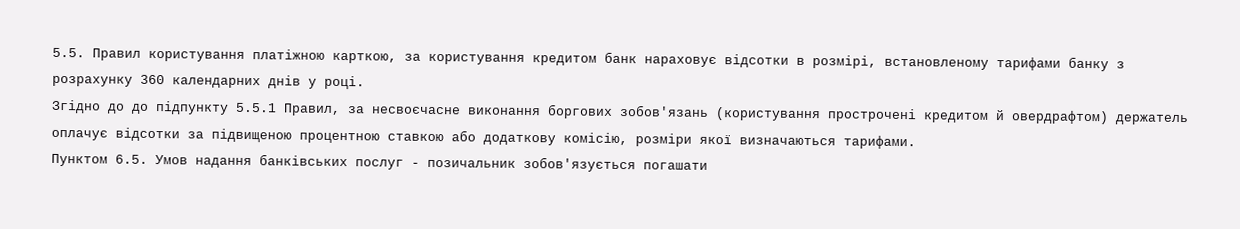5.5. Правил користування платіжною карткою, за користування кредитом банк нараховує відсотки в розмірі, встановленому тарифами банку з розрахунку 360 календарних днів у році.
Згідно до до підпункту 5.5.1 Правил, за несвоєчасне виконання боргових зобов'язань (користування прострочені кредитом й овердрафтом) держатель оплачує відсотки за підвищеною процентною ставкою або додаткову комісію, розміри якої визначаються тарифами.
Пунктом 6.5. Умов надання банківських послуг - позичальник зобов'язується погашати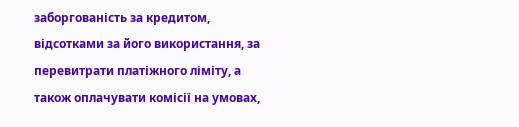заборгованість за кредитом, відсотками за його використання, за перевитрати платіжного ліміту, а також оплачувати комісії на умовах,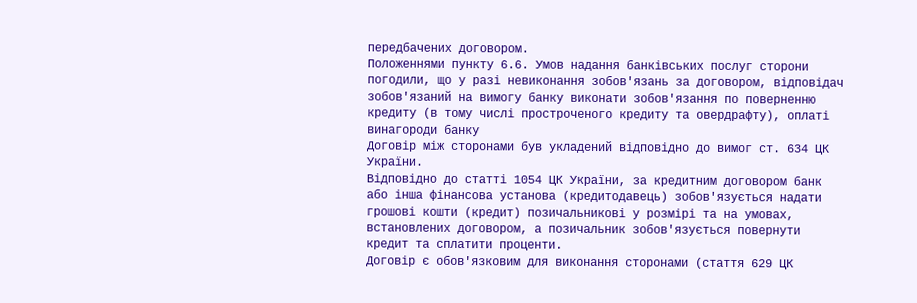передбачених договором.
Положеннями пункту 6.6. Умов надання банківських послуг сторони погодили, що у разі невиконання зобов'язань за договором, відповідач зобов'язаний на вимогу банку виконати зобов'язання по поверненню кредиту (в тому числі простроченого кредиту та овердрафту), оплаті винагороди банку
Договір між сторонами був укладений відповідно до вимог ст. 634 ЦК України.
Відповідно до статті 1054 ЦК України, за кредитним договором банк або інша фінансова установа (кредитодавець) зобов'язується надати грошові кошти (кредит) позичальникові у розмірі та на умовах, встановлених договором, а позичальник зобов'язується повернути кредит та сплатити проценти.
Договір є обов'язковим для виконання сторонами (стаття 629 ЦК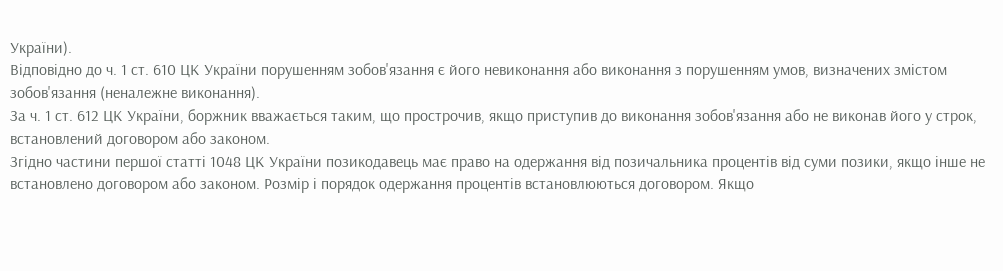України).
Відповідно до ч. 1 ст. 610 ЦК України порушенням зобов'язання є його невиконання або виконання з порушенням умов, визначених змістом зобов'язання (неналежне виконання).
За ч. 1 ст. 612 ЦК України, боржник вважається таким, що прострочив, якщо приступив до виконання зобов'язання або не виконав його у строк, встановлений договором або законом.
Згідно частини першої статті 1048 ЦК України позикодавець має право на одержання від позичальника процентів від суми позики, якщо інше не встановлено договором або законом. Розмір і порядок одержання процентів встановлюються договором. Якщо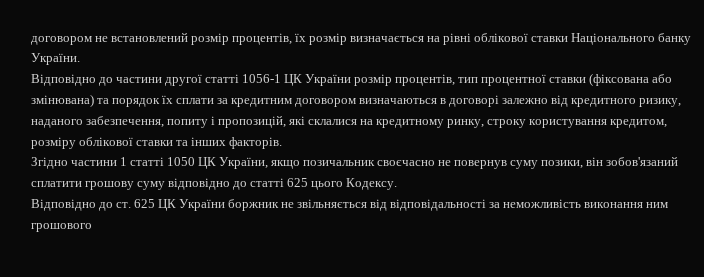договором не встановлений розмір процентів, їх розмір визначається на рівні облікової ставки Національного банку України.
Відповідно до частини другої статті 1056-1 ЦК України розмір процентів, тип процентної ставки (фіксована або змінювана) та порядок їх сплати за кредитним договором визначаються в договорі залежно від кредитного ризику, наданого забезпечення, попиту і пропозицій, які склалися на кредитному ринку, строку користування кредитом, розміру облікової ставки та інших факторів.
Згідно частини 1 статті 1050 ЦК України, якщо позичальник своєчасно не повернув суму позики, він зобов'язаний сплатити грошову суму відповідно до статті 625 цього Кодексу.
Відповідно до ст. 625 ЦК України боржник не звільняється від відповідальності за неможливість виконання ним грошового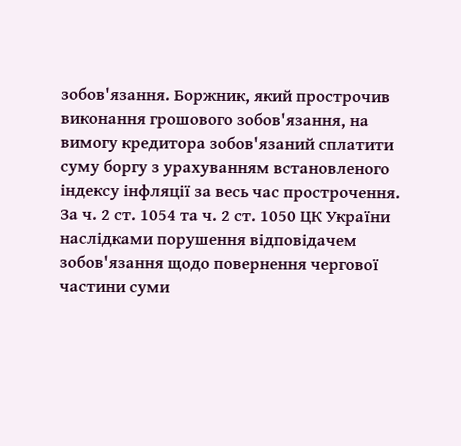зобов'язання. Боржник, який прострочив виконання грошового зобов'язання, на вимогу кредитора зобов'язаний сплатити суму боргу з урахуванням встановленого індексу інфляції за весь час прострочення.
За ч. 2 ст. 1054 та ч. 2 ст. 1050 ЦК України наслідками порушення відповідачем зобов'язання щодо повернення чергової частини суми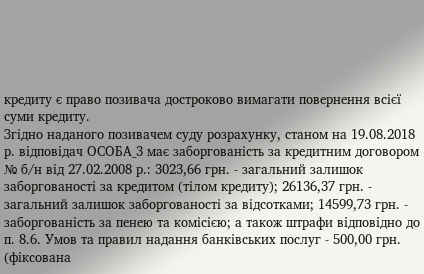кредиту є право позивача достроково вимагати повернення всієї суми кредиту.
Згідно наданого позивачем суду розрахунку, станом на 19.08.2018 р. відповідач ОСОБА_3 має заборгованість за кредитним договором № б/н від 27.02.2008 р.: 3023,66 грн. - загальний залишок заборгованості за кредитом (тілом кредиту); 26136,37 грн. - загальний залишок заборгованості за відсотками; 14599,73 грн. - заборгованість за пенею та комісією; а також штрафи відповідно до п. 8.6. Умов та правил надання банківських послуг - 500,00 грн. (фіксована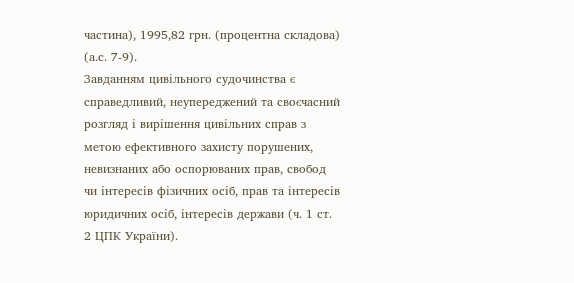частина), 1995,82 грн. (процентна складова) (а.с. 7-9).
Завданням цивільного судочинства є справедливий, неупереджений та своєчасний розгляд і вирішення цивільних справ з метою ефективного захисту порушених, невизнаних або оспорюваних прав, свобод чи інтересів фізичних осіб, прав та інтересів юридичних осіб, інтересів держави (ч. 1 ст. 2 ЦПК України).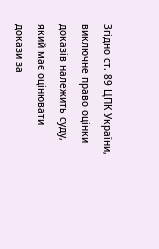Згідно ст. 89 ЦПК України, виключне право оцінки доказів належить суду, який має оцінювати докази за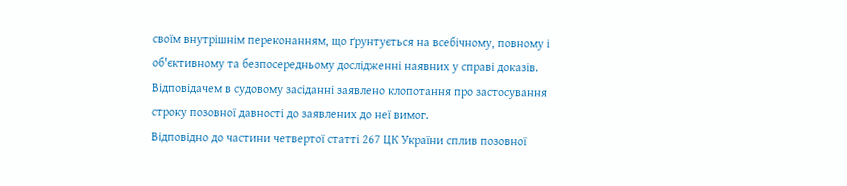своїм внутрішнім переконанням, що ґрунтується на всебічному, повному і об'єктивному та безпосередньому дослідженні наявних у справі доказів.
Відповідачем в судовому засіданні заявлено клопотання про застосування строку позовної давності до заявлених до неї вимог.
Відповідно до частини четвертої статті 267 ЦК України сплив позовної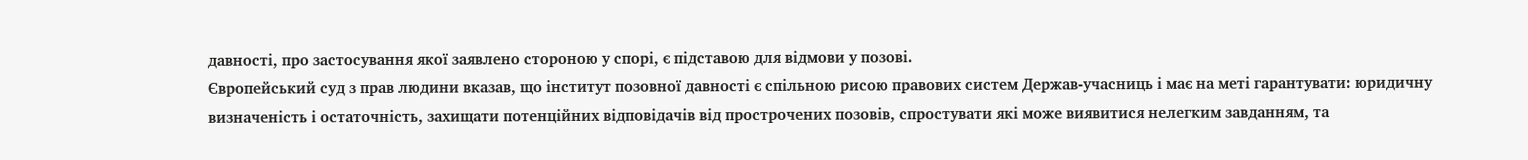давності, про застосування якої заявлено стороною у спорі, є підставою для відмови у позові.
Європейський суд з прав людини вказав, що інститут позовної давності є спільною рисою правових систем Держав-учасниць і має на меті гарантувати: юридичну визначеність і остаточність, захищати потенційних відповідачів від прострочених позовів, спростувати які може виявитися нелегким завданням, та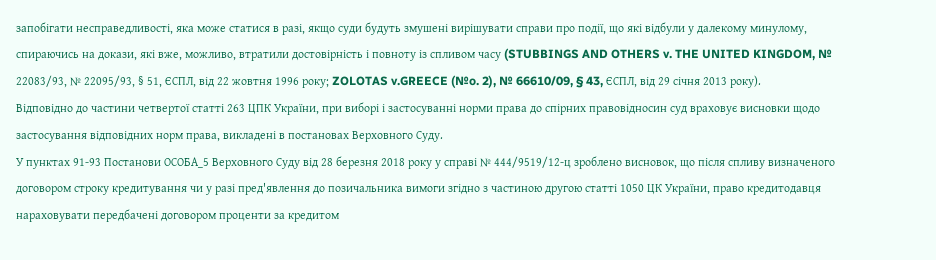запобігати несправедливості, яка може статися в разі, якщо суди будуть змушені вирішувати справи про події, що які відбули у далекому минулому, спираючись на докази, які вже, можливо, втратили достовірність і повноту із спливом часу (STUBBINGS AND OTHERS v. THE UNITED KINGDOM, № 22083/93, № 22095/93, § 51, ЄСПЛ, від 22 жовтня 1996 року; ZOLOTAS v.GREECE (№o. 2), № 66610/09, § 43, ЄСПЛ, від 29 січня 2013 року).
Відповідно до частини четвертої статті 263 ЦПК України, при виборі і застосуванні норми права до спірних правовідносин суд враховує висновки щодо застосування відповідних норм права, викладені в постановах Верховного Суду.
У пунктах 91-93 Постанови ОСОБА_5 Верховного Суду від 28 березня 2018 року у справі № 444/9519/12-ц зроблено висновок, що після спливу визначеного договором строку кредитування чи у разі пред'явлення до позичальника вимоги згідно з частиною другою статті 1050 ЦК України, право кредитодавця нараховувати передбачені договором проценти за кредитом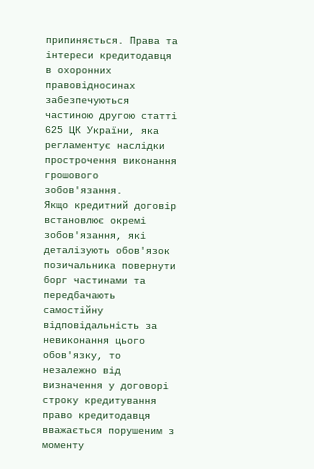припиняється. Права та інтереси кредитодавця в охоронних правовідносинах забезпечуються частиною другою статті 625 ЦК України, яка регламентує наслідки прострочення виконання грошового зобов'язання.
Якщо кредитний договір встановлює окремі зобов'язання, які деталізують обов'язок позичальника повернути борг частинами та передбачають самостійну відповідальність за невиконання цього обов'язку, то незалежно від визначення у договорі строку кредитування право кредитодавця вважається порушеним з моменту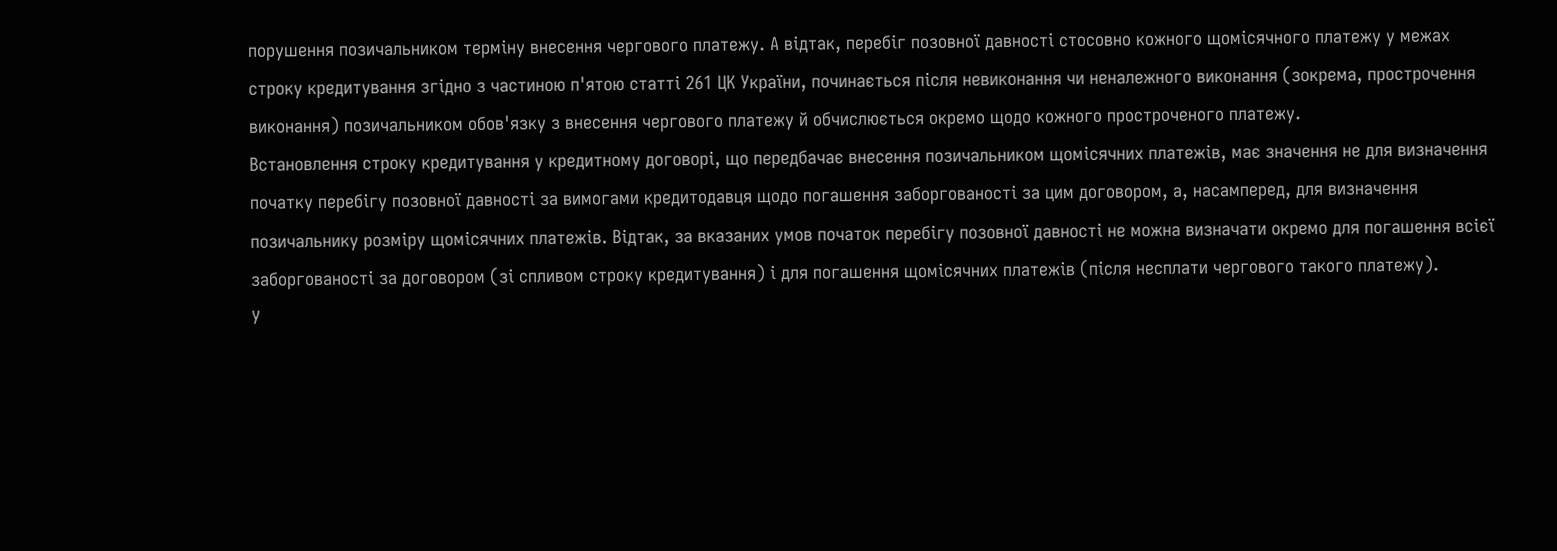порушення позичальником терміну внесення чергового платежу. А відтак, перебіг позовної давності стосовно кожного щомісячного платежу у межах строку кредитування згідно з частиною п'ятою статті 261 ЦК України, починається після невиконання чи неналежного виконання (зокрема, прострочення виконання) позичальником обов'язку з внесення чергового платежу й обчислюється окремо щодо кожного простроченого платежу.
Встановлення строку кредитування у кредитному договорі, що передбачає внесення позичальником щомісячних платежів, має значення не для визначення початку перебігу позовної давності за вимогами кредитодавця щодо погашення заборгованості за цим договором, а, насамперед, для визначення позичальнику розміру щомісячних платежів. Відтак, за вказаних умов початок перебігу позовної давності не можна визначати окремо для погашення всієї заборгованості за договором (зі спливом строку кредитування) і для погашення щомісячних платежів (після несплати чергового такого платежу).
У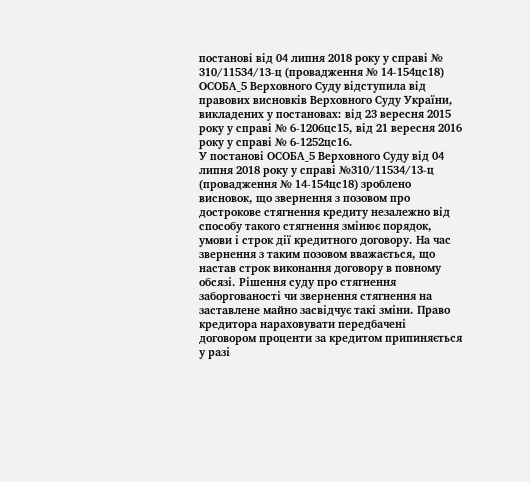постанові від 04 липня 2018 року у справі № 310/11534/13-ц (провадження № 14-154цс18) ОСОБА_5 Верховного Суду відступила від правових висновків Верховного Суду України, викладених у постановах: від 23 вересня 2015 року у справі № 6-1206цс15, від 21 вересня 2016 року у справі № 6-1252цс16.
У постанові ОСОБА_5 Верховного Суду від 04 липня 2018 року у справі №310/11534/13-ц (провадження № 14-154цс18) зроблено висновок, що звернення з позовом про дострокове стягнення кредиту незалежно від способу такого стягнення змінює порядок, умови і строк дії кредитного договору. На час звернення з таким позовом вважається, що настав строк виконання договору в повному обсязі. Рішення суду про стягнення заборгованості чи звернення стягнення на заставлене майно засвідчує такі зміни. Право кредитора нараховувати передбачені договором проценти за кредитом припиняється у разі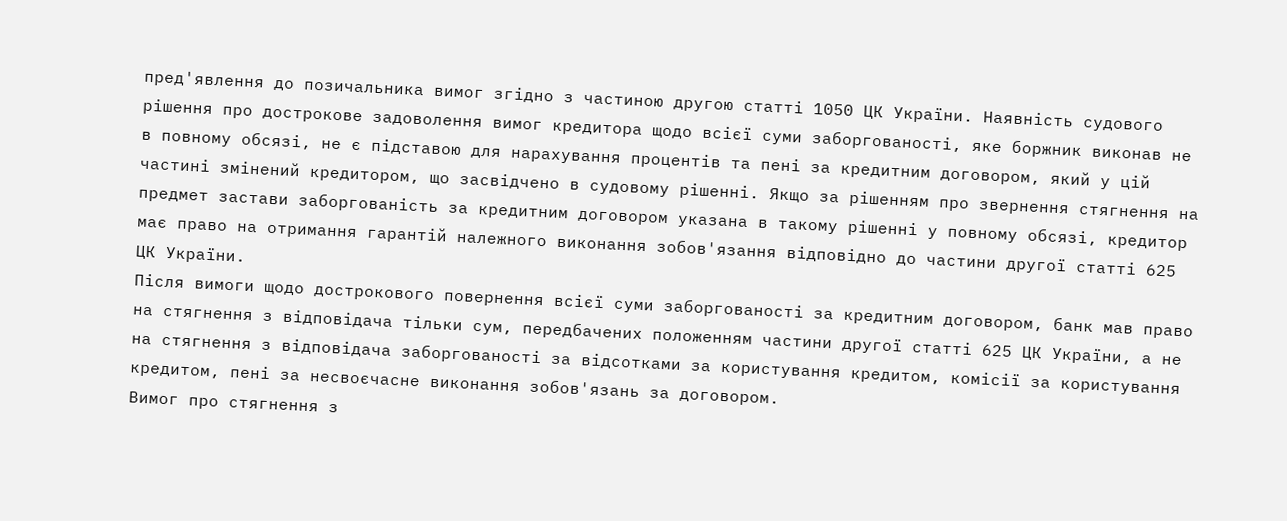пред'явлення до позичальника вимог згідно з частиною другою статті 1050 ЦК України. Наявність судового рішення про дострокове задоволення вимог кредитора щодо всієї суми заборгованості, яке боржник виконав не в повному обсязі, не є підставою для нарахування процентів та пені за кредитним договором, який у цій частині змінений кредитором, що засвідчено в судовому рішенні. Якщо за рішенням про звернення стягнення на предмет застави заборгованість за кредитним договором указана в такому рішенні у повному обсязі, кредитор має право на отримання гарантій належного виконання зобов'язання відповідно до частини другої статті 625 ЦК України.
Після вимоги щодо дострокового повернення всієї суми заборгованості за кредитним договором, банк мав право на стягнення з відповідача тільки сум, передбачених положенням частини другої статті 625 ЦК України, а не на стягнення з відповідача заборгованості за відсотками за користування кредитом, комісії за користування кредитом, пені за несвоєчасне виконання зобов'язань за договором.
Вимог про стягнення з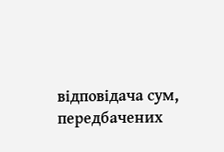відповідача сум, передбачених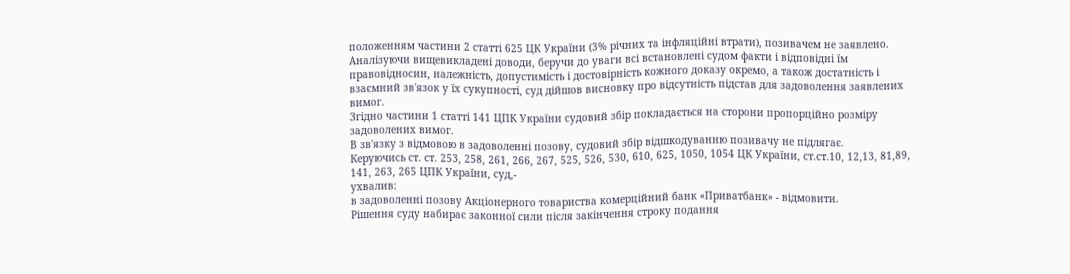положенням частини 2 статті 625 ЦК України (3% річних та інфляційні втрати), позивачем не заявлено.
Аналізуючи вищевикладені доводи, беручи до уваги всі встановлені судом факти і відповідні їм правовідносин, належність, допустимість і достовірність кожного доказу окремо, а також достатність і взаємний зв'язок у їх сукупності, суд дійшов висновку про відсутність підстав для задоволення заявлених вимог.
Згідно частини 1 статті 141 ЦПК України судовий збір покладається на сторони пропорційно розміру задоволених вимог.
В зв'язку з відмовою в задоволенні позову, судовий збір відшкодуванню позивачу не підлягає.
Керуючись ст. ст. 253, 258, 261, 266, 267, 525, 526, 530, 610, 625, 1050, 1054 ЦК України, ст.ст.10, 12,13, 81,89, 141, 263, 265 ЦПК України, суд,-
ухвалив:
в задоволенні позову Акціонерного товариства комерційний банк «Приватбанк» - відмовити.
Рішення суду набирає законної сили після закінчення строку подання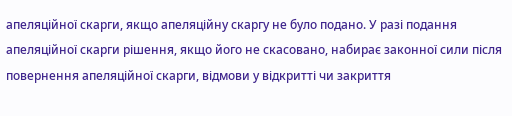апеляційної скарги, якщо апеляційну скаргу не було подано. У разі подання апеляційної скарги рішення, якщо його не скасовано, набирає законної сили після повернення апеляційної скарги, відмови у відкритті чи закриття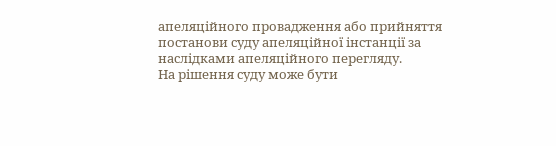апеляційного провадження або прийняття постанови суду апеляційної інстанції за наслідками апеляційного перегляду.
На рішення суду може бути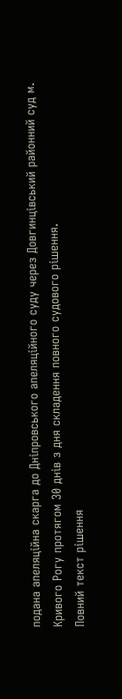подана апеляційна скарга до Дніпровського апеляційного суду через Довгинцівський районний суд м. Кривого Рогу протягом 30 днів з дня складення повного судового рішення.
Повний текст рішення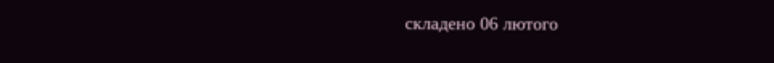складено 06 лютого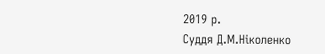2019 р.
Суддя Д.М.Ніколенко